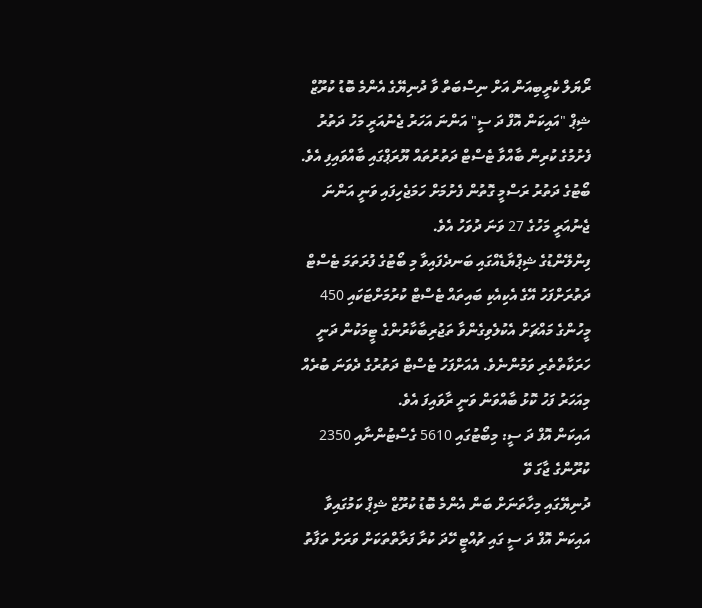ރޯޔަލް ކެރީބިއަން އަށް ނިސްބަތް ވާ ދުނިޔޭގެ އެންމެ ބޮޑު ކުރޫޒް ޝިޕް "އައިކަން އޮފް ދަ ސީ" އަންނަ އަހަރު ޖެނުއަރީ މަހު ދަތުރު ފެށުމުގެ ކުރިން ބާއްވާ ޓެސްޓް ދަތުރުތައް ޔޫރަޕްގައި ބާއްވައިފި އެވެ.
ބޯޓުގެ ދަތުރު ރަސްމީ ގޮތުން ފެށުމަށް ހަމަޖެހިފައި ވަނީ އަންނަ ޖެނުއަރީ މަހުގެ 27 ވަނަ ދުވަހު އެވެ.
ފިންލޭންޑުގެ ޝިޕްޔާޑެއްގައި ބަނދެފައިވާ މި ބޯޓުގެ ފުރަތަމަ ޓެސްޓް ދަތުރަށްފަހު އޭގެ އެކިއެކި ބައިތައް ޓެސްޓް ކުރުމަށްޓަކައި 450 މީހުންގެ މައްޗަށް އެކުލެވިގެންވާ ތަޖުރިބާކާރުންގެ ޓީމަކުން ދަނީ ހަރަކާތްތެރި ވަމުންނެވެ. އެއަށްފަހު ޓެސްޓް ދަތުރުގެ ދެވަނަ ބުރެއް މިއަހަރު ފަހު ކޮޅު ބާއްވަން ވަނީ ރާވައިފަ އެވެ.
އައިކަން އޮފް ދަ ސީ: މިބޯޓުގައި 5610 ގެސްޓުންނާއި 2350 ކުރޫންގެ ޖާގަ ވޭ
ދުނިޔޭގައި މިހާތަނަށް ބަން އެންމެ ބޮޑު ކުރޫޒް ޝިޕް ކަމުގައިވާ އައިކަން އޮފް ދަ ސީ ގައި ޗުއްޓީ ހޭދަ ކުރާ ފަރާތްތަކަށް ވަރަށް ތަފާތު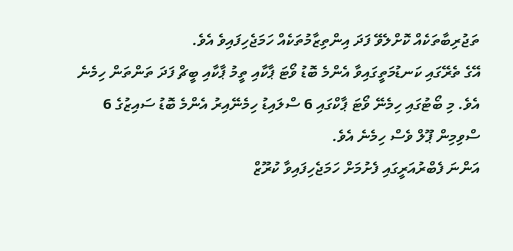ތަޖުރިބާތަކެއް ކޮށްލެވޭ ފަދަ އިންތިޒާމުތަކެއް ހަމަޖެހިފައިވެ އެވެ.
އޭގެ ތެރޭގައި ކަނޑުމަތީގައިވާ އެންމެ ބޮޑު ވޯޓަ ޕާކާއި ތީމު ޕާކާއި ބީޗް ފަދަ ތަންތަން ހިމެނެ އެވެ. މި ބޯޓުގައި ހިމެނޭ ވޯޓަ ޕާކްގައި 6 ސްލައިޑު ހިމެނޭއިރު އެންމެ ބޮޑު ސައިޒުގެ 6 ސްވިމިން ޕޫލް ވެސް ހިމެނެ އެވެ.
އަންނަ ފެބްރުއަރީގައި ފެށުމަށް ހަމަޖެހިފައިވާ ކުރޫޒް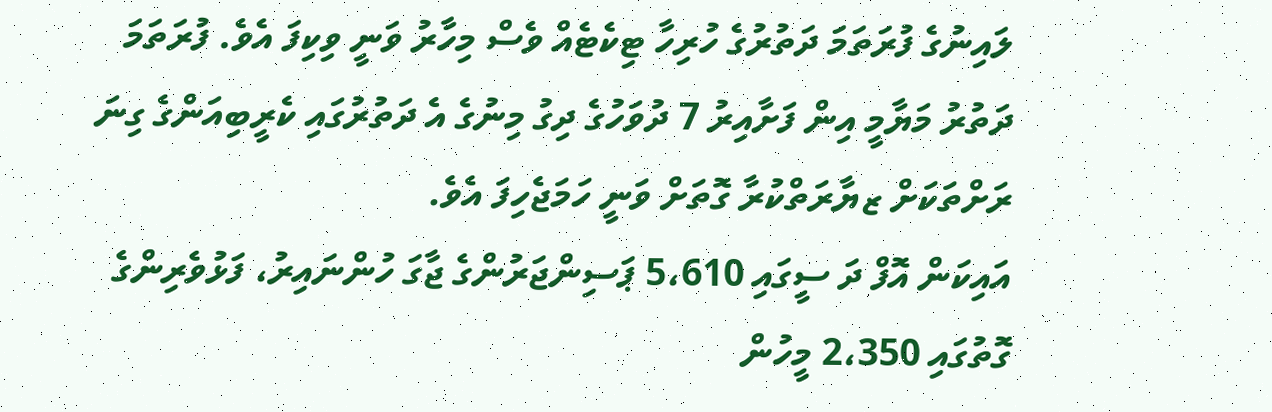ލައިނުގެ ފުރަތަމަ ދަތުރުގެ ހުރިހާ ޓިކެޓެއް ވެސް މިހާރު ވަނީ ވިކިފަ އެވެ. ފުރަތަމަ ދަތުރު މަޔާމީ އިން ފަށާއިރު 7 ދުވަހުގެ ދިގު މިނުގެ އެ ދަތުރުގައި ކެރީބިއަންގެ ގިނަ ރަށްތަކަށް ޒޔާރަތްކުރާ ގޮތަށް ވަނީ ހަމަޖެހިފަ އެވެ.
އައިކަން އޮފް ދަ ސީގައި 5،610 ޕަސިންޖަރުންގެ ޖާގަ ހުންނައިރު، ފަޅުވެރިންގެ ގޮތުގައި 2،350 މީހުން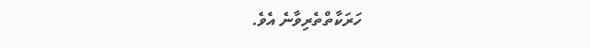ހަރަކާތްތެރިވާނެ އެވެ.